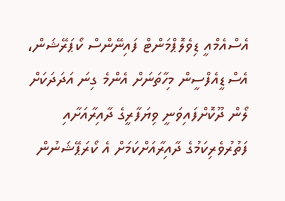އެސްއެމްއީ ޑިވެލޮޕްމަންޓް ފައިނޭންސް ކޯޕަރޭޝަން، އެސްޑީއެފްސީން މިހާތަނަށް އެންމެ ގިނަ އަދަދަކަށް ލޯން ދޫކޮށްފައިވަނީ ވިޔަފާރީގެ ދާއިރާއަށާއި ފަތުރުވެރިކަމުގެ ދާއިރާއަށްކަމަށް އެ ކޯރަޕޭޝަނުން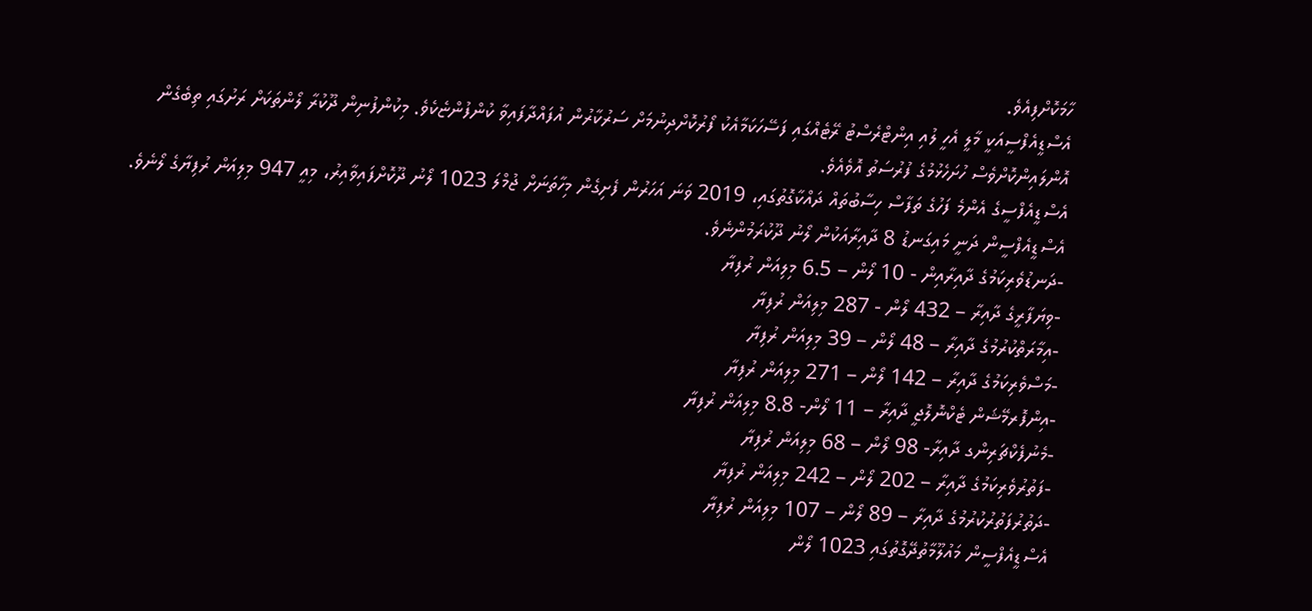ހާމަކޮށްފިއެވެ.
އެސްޑީއެފްސީއަކީ މާލީ އެހީ ލުއި އިންޓްރެސްޓު ރޭޓެއްގައި ފަސޭހަކަމާއެކު ފޯރުކޮށްދިނުމަށް ސަރުކާރުން އުފައްދާފައިވާ ކުންފުންޏެކެވެ. މިކުންފުނިން ދޫކުރާ ލޯންތަކަށް ރަށުގައި ތިބެގެން އޮންލައިންކޮށްވެސް ހުށަހެޅުމުގެ ފުރުސަތު އޮވެއެވެ.
އެސްޑީއެފްސީގެ އެންމެ ފަހުގެ ތަފާސް ހިސާބުތައް ދައްކާގޮތުގައި، 2019 ވަނަ އަހަރުން ފެށިގެން މިހާތަނަށް ޖުމްލަ 1023 ލޯނު ދޫކޮށްފައިވާއިރު، މިއީ 947 މިލިއަން ރުފިޔާގެ ލޯނެވެ.
އެސްޑީއެފްސީން ދަނީ މައިގަނޑު 8 ދާއިރާއަކުން ލޯނު ދޫކުރަމުންނެވެ.
-ދަނޑުވެރިކަމުގެ ދާއިރާއިން - 10 ލޯން – 6.5 މިލިއަން ރުފިޔާ
-ވިޔަފާރީގެ ދާއިރާ – 432 ލޯން - 287 މިލިއަން ރުފިޔާ
-އިމާރަތްކުރުމުގެ ދާއިރާ – 48 ލޯން – 39 މިލިއަން ރުފިޔާ
-މަސްވެރިކަމުގެ ދާއިރާ – 142 ލޯން – 271 މިލިއަން ރުފިޔާ
-އިންފޮރމޭޝަން ޓެކްނޮލޮޖީ ދާއިރާ – 11 ލޯން- 8.8 މިލިއަން ރުފިޔާ
-މެނުފެކްޗަރިންގ ދާއިރާ- 98 ލޯން – 68 މިލިއަން ރުފިޔާ
-ފަތުރުވެރިކަމުގެ ދާއިރާ – 202 ލޯން – 242 މިލިއަން ރުފިޔާ
-ދަތުރުފަތުރުކުރުމުގެ ދާއިރާ – 89 ލޯން – 107 މިލިއަން ރުފިޔާ
އެސްޑީއެފްސީން މައުލޫމާތުދޭގޮތުގައި 1023 ލޯން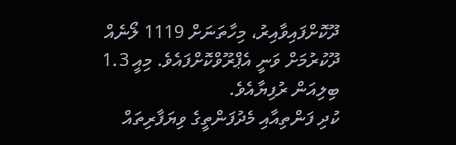ދޫކޮށްފައިވާއިރު، މިހާތަނަށް 1119 ލޯނެއް ދޫކުރުމަށް ވަނީ އެޕްރޫވްކޮށްފައެވެ. މިއީ 1.3 ބިލިއަން ރުފިޔާއެވެ.
ކުދި ފަންތިއާއި މެދުފަންތީގެ ވިޔަފާރިތައް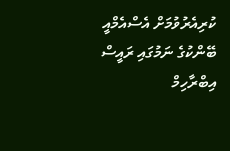ކުރިއެރުވުމަށް އެސްއެމްއީ ބޭންކުގެ ނަމުގައި ރައީސް އިބްރާހިމް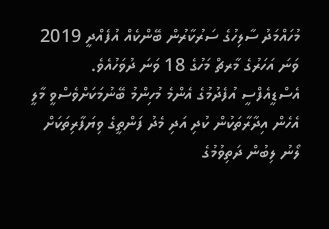މުހައްމަދު ސާލިހުގެ ސަރުކާރުން ބޭންކެއް އުފެއްދީ 2019 ވަނަ އަހަރުގެ މާރޗް މަހުގެ 18 ވަނަ ދުވަހުއެވެ.
އެސްޑީއެފްސީ އުފެދުމުގެ އެންމެ މުހިންމު ބޭނުމަކަށްވެސްވީ މާލީ އެހެން އިދާރާތަކުން ކުދި އަދި މެދު ފަންތީގެ ވިޔަފާރިތަކަށް ލޯނު ލިބުން ދަތިވުމުގެ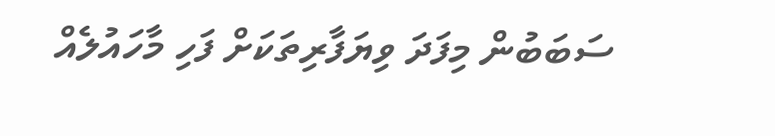ސަބަބުން މިފަދަ ވިޔަފާރިތަކަށް ފަހި މާހައުލެއް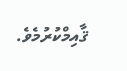ޤާއިމްކުރުމެވެ.